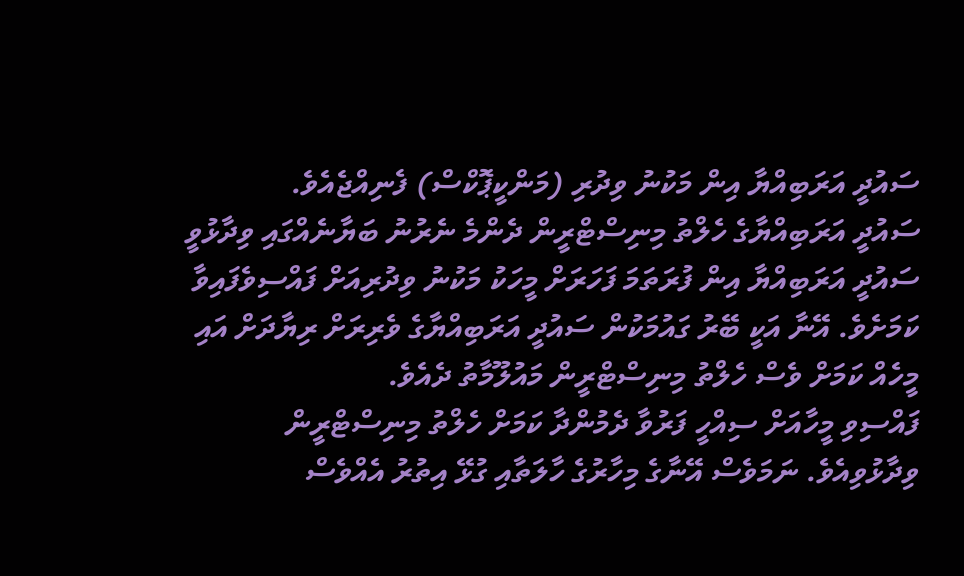ސައުދީ އަރަބިއްޔާ އިން މަކުނު ވިދުރި (މަންކީޕޮކްސް) ފެނިއްޖެއެވެ.
ސައުދީ އަރަބިއްޔާގެ ހެލްތު މިނިސްޓްރީން ދެންމެ ނެރުނު ބަޔާނެއްގައި ވިދާޅުވީ ސައުދީ އަރަބިއްޔާ އިން ފުރަތަމަ ފަހަރަށް މީހަކު މަކުނު ވިދުރިއަށް ފައްސިވެފައިވާ ކަމަށެވެ. އޭނާ އަކީ ބޭރު ގައުމަކުން ސައުދީ އަރަބިއްޔާގެ ވެރިރަށް ރިޔާދަށް އައި މީހެއް ކަމަށް ވެސް ހެލްތު މިނިސްޓްރީން މައުލޫމާތު ދެއެވެ.
ފައްސިވި މީހާއަށް ސިއްހީ ފަރުވާ ދެމުންދާ ކަމަށް ހެލްތު މިނިސްޓްރީން ވިދާޅުވިއެވެ. ނަމަވެސް އޭނާގެ މިހާރުގެ ހާލަތާއި ގުޅޭ އިތުރު އެއްވެސް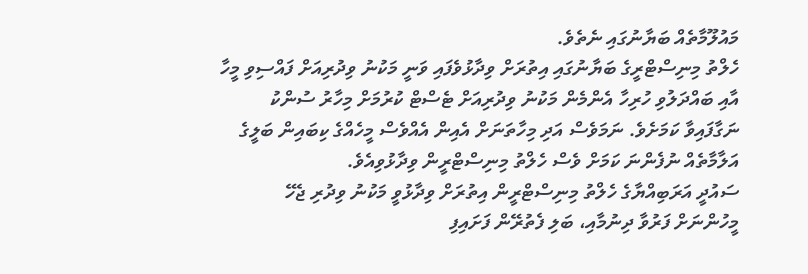މައުލޫމާތެއް ބަޔާނުގައި ނެތެވެ.
ހެލްތު މިނިސްޓްރީގެ ބަޔާނުގައި އިތުރަށް ވިދާޅުވެފައި ވަނީ މަކުނު ވިދުރިއަށް ފައްސިވި މީހާ އާއި ބައްދަލުވި ހުރިހާ އެންމެން މަކުނު ވިދުރިއަށް ޓެސްޓް ކުރުމަށް މިހާރު ސުންކު ނަގާފައިވާ ކަމަށެވެ. ނަމަވެސް އަދި މިހާތަނަށް އެއިން އެއްވެސް މީހެއްގެ ކިބައިން ބަލީގެ އަލާމާތެއް ނުފެންނަ ކަމަށް ވެސް ހެލްތު މިނިސްޓްރީން ވިދާޅުވިއެވެ.
ސައުދީ އަރަބިއްޔާގެ ހެލްތު މިނިސްޓްރީން އިތުރަށް ވިދާޅުވީ މަކުނު ވިދުރި ޖެހޭ މީހުންނަށް ފަރުވާ ދިނުމާއި، ބަލި ފެތުރޭން ފަށައިފި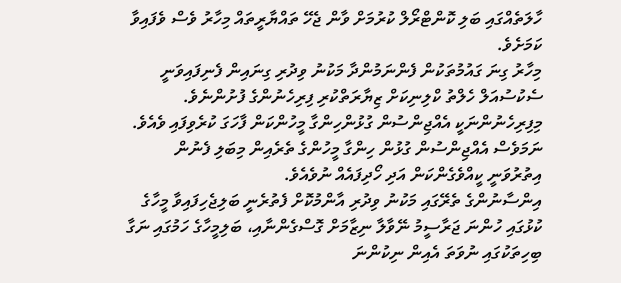ހާލަތެއްގައި ބަލި ކޮންޓްރޯލް ކުރުމަށް ވާން ޖެހޭ ތައްޔާރީތައް މިހާރު ވެސް ވެފައިވާ ކަމަށެވެ.
މިހާރު ގިނަ ގައުމުތަކުން ފެންނަމުންދާ މަކުނު ވިދުރި ގިނައިން ފެނިފައިވަނީ ސެކުސުއަލް ހެލްތު ކްލިނިކަށް ޒިޔާރަތްކުރި ފިރިހެނުންގެ ފުށުންނެވެ. މިފިރިހެނުންނަކީ އެއްޖިންސުން ގުޅުންހިންގާ މީހުންކަން ފާހަގަ ކުރެވިފައި ވެއެވެ. ނަމަވެސް އެއްޖިންސުން ގުޅުން ހިންގާ މީހުންގެ ތެރެއިން މިބަލި ފެނުން އިތުރުވަނީ ކީއްވެގެންކަން އަދި ހޯދިފައެއް ނުވެއެވެ.
އިންސާނުންގެ ތެރޭގައި މަކުނު ވިދުރި އާންމުކޮށް ފެތުރެނީ ބަލިޖެހިފައިވާ މީހާގެ ކުޅުގައި ހުންނަ ޖަރާސީމު ނޭވާލާ ނިޒާމަށް ގޮސްގެންނާއި، ބަލިމީހާގެ ހަމުގައި ނަގާ ބިހިތަކުގައި ނުވަތަ އެއިން ނިކުންނަ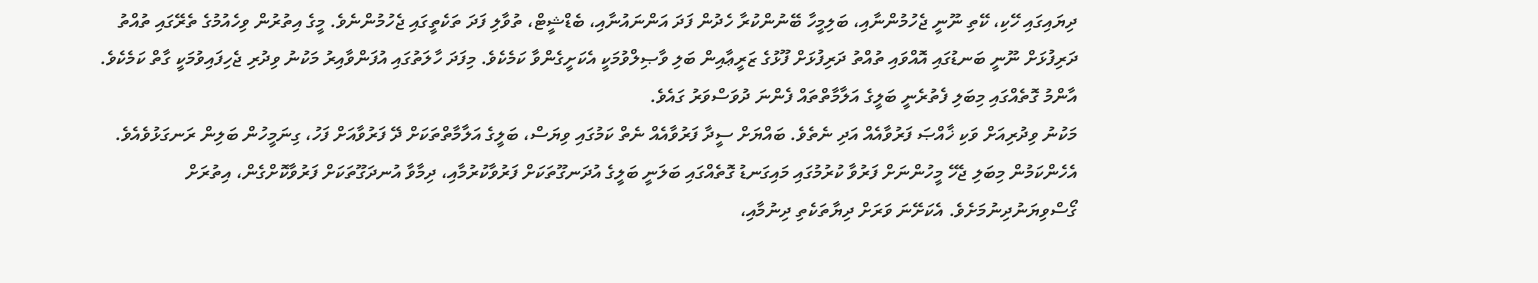ދިޔައިގައި ހޭކި، ކޭތި ނޫނީ ޖެހުމުންނާއި، ބަލިމީހާ ބޭނުންކުރާ ހެދުން ފަދަ އަންނައުނާއި، ބެޑްޝީޓް، ތުވާލި ފަދަ ތަކެތީގައި ޖެހުމުންނެވެ. މީގެ އިތުރުން ވިހެއުމުގެ ތެރޭގައި ތުއްތު ދަރިފުޅަށް ނޫނީ ބަނޑުގައި އޮއްވައި ތުއްތު ދަރިފުޅަށް ފޫޅުގެ ޒަރީޢާއިން ބަލި ވާޞިލްވުމަކީ އެކަށީގެންވާ ކަމެކެވެ. މިފަދަ ހާލަތުގައި އުފަންވާއިރު މަކުނު ވިދުރި ޖެހިފައިވުމަކީ ގާތް ކަމެކެވެ. އާންމު ގޮތެއްގައި މިބަލި ފެތުރެނީ ބަލީގެ އަލާމާތްތައް ފެންނަ ދުވަސްވަރު ގައެވެ.
މަކުނު ވިދުރިއަށް ވަކި ޚާއްޞަ ފަރުވާއެއް އަދި ނެތެވެ. ބައްޔަށް ސީދާ ފަރުވާއެއް ނެތް ކަމުގައި ވިޔަސް، ބަލީގެ އަލާމާތްތަކަށް ދޭ ފަރުވާއަށް ފަހު، ގިނަމީހުން ބަލިން ރަނގަޅުވެއެވެ. އެހެންކަމުން މިބަލި ޖެހޭ މީހުންނަށް ފަރުވާ ކުރުމުގައި މައިގަނޑު ގޮތެއްގައި ބަލަނީ ބަލީގެ އުދަނގޫތަކަށް ފަރުވާކުރުމާއި، ދިމާވާ އުނދަގޫތަކަށް ފަރުވާކޮށްގެން، އިތުރަށް ގޯސްވިޔަނުދިނުމަށެވެ. އެކަށޭނަ ވަރަށް ދިޔާތަކެތި ދިނުމާއި،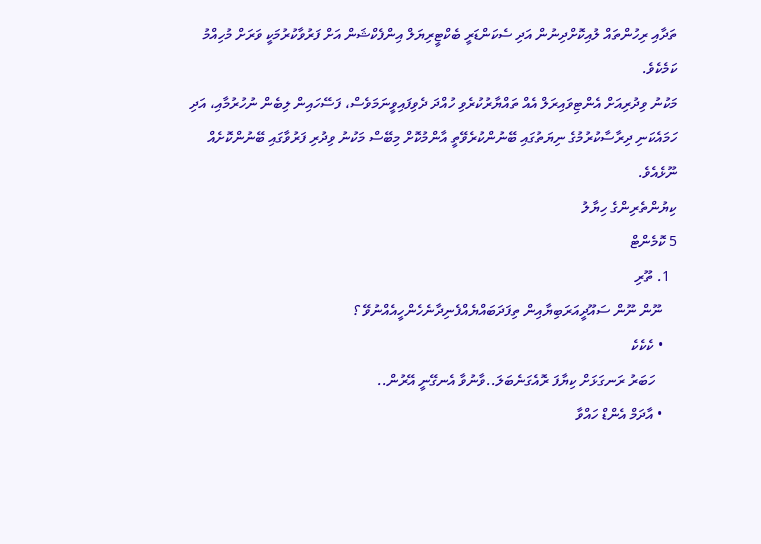ތަދާއި ރިހުންތައް ލުއިކޮށްދިނުން އަދި ސެކަންޑަރީ ބެކްޓީރިޔަލް އިންފެކްޝަން އަށް ފަރުވާކުރުމަކީ ވަރަށް މުހިއްމު ކަމެކެވެ.
މަކުނު ވިދުރިއަށް އެންޓިވައިރަލް އެއް ތައްޔާރުކުރެވި ހުއްދަ ދެވިފައިވީނަމަވެސް، ފަސޭހައިން ލިބެން ނުހުރުމާއި، އަދި ހަމައެކަނި ދިރާސާކުރުމުގެ ނިޔަތުގައި ބޭނުންކުރެވޭތީ އާންމުކޮށް މިބޭސް މަކުނު ވިދުރި ފަރުވާގައި ބޭނުންކޮށެއް ނޫޅެއެވެ.
ކިޔުންތެރިންގެ ހިޔާލު
5 ކޮމެންޓް
  1. ތޫރި
    ނޫން ނޫން ސައޫދީއަރަބިޔާއިން ތިފަދަބައްޔެއްފެނިދާނެހެންހީއެއްނުވޭ ؟
    • ކެކެކެ
      ހަބަރު ރަނގަޅަށް ކިޔާފަ ރޮއެގަނެބަލަ..ވާނުވާ އެނގޭނީ އޭރުން..
    • އާދަމް އެންޑް ހައްވާ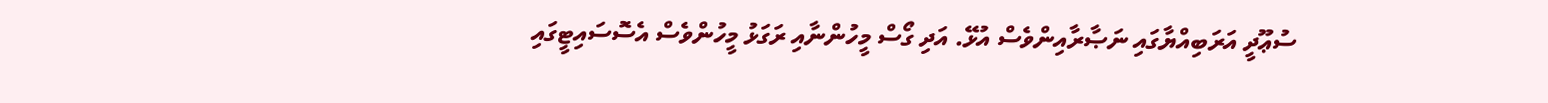ސުޢޫދީ އަރަބިއްޔާގައި ނަޞާރާއިންވެސް އުޅޭ. އަދި ގޯސް މީހުންނާއި ރަގަޅު މީހުންވެސް އެސޮސައިޓީގައި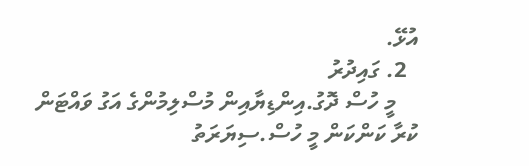އުޅޭ.
  2. ގައިދުރު
    މީ ހުސް ދޮގު.އިންޑިޔާއިން މުސްލިމުންގެ އަގު ވައްޓަން ކުރާ ކަންކަން މީ ހުސް.ސިޔަރަތު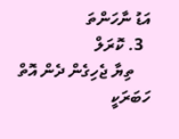އަޑު ނާހަންތަ
  3. ކޮރަލް
    ތިޔާ ޖެހިގެން ދެން އޮތް ހަބަރަކީ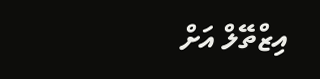އިޒްތޭލް އަށް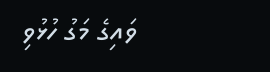ވައިގެ މަގު ހުޅުވި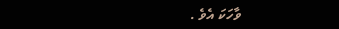ވާހަކަ އެވެ .